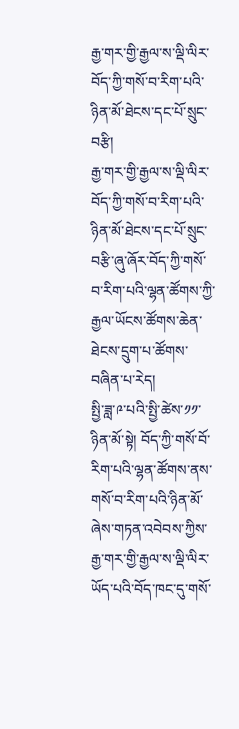རྒྱ་གར་གྱི་རྒྱལ་ས་ལྡི་ལིར་བོད་ཀྱི་གསོ་བ་རིག་པའི་ཉིན་མོ་ཐེངས་དང་པོ་སྲུང་བརྩི།
རྒྱ་གར་གྱི་རྒྱལ་ས་ལྡི་ལིར་བོད་ཀྱི་གསོ་བ་རིག་པའི་ཉིན་མོ་ཐེངས་དང་པོ་སྲུང་བརྩི་ཞུ་ཞོར་བོད་ཀྱི་གསོ་བ་རིག་པའི་ལྷན་ཚོགས་ཀྱི་རྒྱལ་ཡོངས་ཚོགས་ཆེན་ཐེངས་དྲུག་པ་ཚོགས་བཞིན་པ་རེད།
སྤྱི་ཟླ་༩་པའི་སྤྱི་ཚེས་༡༡་ཉིན་མོ་སྟེ། བོད་ཀྱི་གསོ་བོ་རིག་པའི་ལྷན་ཚོགས་ནས་གསོ་བ་རིག་པའི་ཉིན་མོ་ཞེས་གཏན་འབེབས་ཀྱིས་རྒྱ་གར་གྱི་རྒྱལ་ས་ལྡི་ལིར་ཡོད་པའི་བོད་ཁང་དུ་གསོ་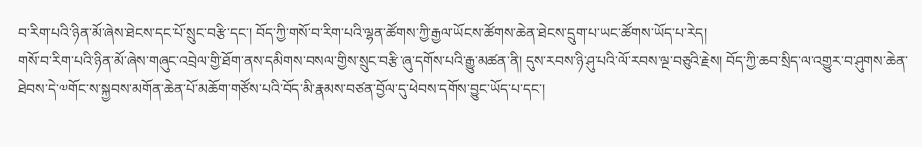བ་རིག་པའི་ཉིན་མོ་ཞེས་ཐེངས་དང་པོ་སྲུང་བརྩི་དང་། བོད་ཀྱི་གསོ་བ་རིག་པའི་ལྷན་ཚོགས་ཀྱི་རྒྱལ་ཡོངས་ཚོགས་ཆེན་ཐེངས་དྲུག་པ་ཡང་ཚོགས་ཡོད་པ་རེད།
གསོ་བ་རིག་པའི་ཉིན་མོ་ཞེས་གཞུང་འབྲེལ་གྱི་ཐོག་ནས་དམིགས་བསལ་གྱིས་སྲུང་བརྩི་ཞུ་དགོས་པའི་རྒྱུ་མཚན་ནི། དུས་རབས་ཉི་ཤུ་པའི་ལོ་རབས་ལྔ་བཅུའི་རྗེས། བོད་ཀྱི་ཆབ་སྲིད་ལ་འགྱུར་བ་ཤུགས་ཆེན་ཐེབས་དེ་༧གོང་ས་སྐྱབས་མགོན་ཆེན་པོ་མཆོག་གཙོས་པའི་བོད་མི་རྣམས་བཙན་བྱོལ་དུ་ཕེབས་དགོས་བྱུང་ཡོད་པ་དང་།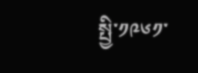སྤྱི་༡༩༦༡་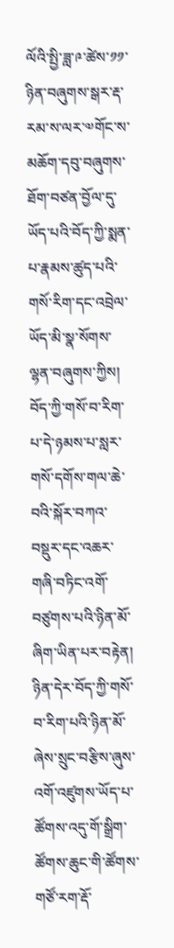ལོའི་སྤྱི་ཟླ་༩་ཚེས་༡༡་ཉིན་བཞུགས་སྒར་རྡ་རམ་ས་ལར་༧གོང་ས་མཆོག་དབུ་བཞུགས་ཐོག་བཙན་བྱོལ་དུ་ཡོད་པའི་བོད་ཀྱི་སྨན་པ་རྣམས་ཚུད་པའི་གསོ་རིག་དང་འབྲེལ་ཡོད་མི་སྣ་སོགས་ལྷན་བཞུགས་ཀྱིས། བོད་ཀྱི་གསོ་བ་རིག་པ་དེ་ཉམས་པ་སླར་གསོ་དགོས་གལ་ཆེ་བའི་སྐོར་བཀའ་བསྡུར་དང་འཆར་གཞི་བཏིང་འགོ་བཙུགས་པའི་ཉིན་མོ་ཞིག་ཡིན་པར་བརྟེན། ཉིན་དེར་བོད་ཀྱི་གསོ་བ་རིག་པའི་ཉིན་མོ་ཞེས་སྲུང་བརྩིས་ཞུས་འགོ་འཛུགས་ཡོད་པ་ཚོགས་འདུ་གོ་སྒྲིག་ཚོགས་ཆུང་གི་ཚོགས་གཙོ་རག་རྡོ་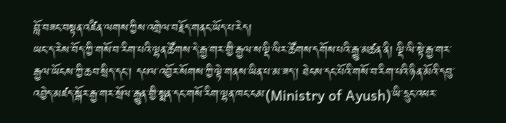བློ་བཟང་བསྟན་འཛིན་ལགས་ཀྱིས་འགྲེལ་བརྗོད་གནང་ཡོད་པ་རེད།
ཡང་ད་རེས་བོད་ཀྱི་གསོ་བ་རིག་པའི་ལྷན་ཚོགས་དེ་རྒྱ་གར་གྱི་རྒྱལ་ས་ལྡི་ལིར་ཚོགས་དགོས་པའི་རྒྱུ་མཚན་ནི། ལྡི་ལི་སྟེ་རྒྱ་གར་རྒྱལ་ཡོངས་ཀྱི་ཆབ་སྲིད་དང་། དཔལ་འབྱོར་སོགས་ཀྱི་ལྟེ་གནས་ཡིན་པ་མ་ཟད་། ཐེངས་དང་པོའི་གསོ་བ་རིག་པའི་ཉིན་མོའི་དབུ་འབྱེད་མཛད་སྒོར་རྒྱ་གར་སྲོལ་རྒྱུན་གྱི་སྨན་དང་གསོ་རིག་ལྷན་ཁང་ངམ་(Ministry of Ayush)་ཡི་དྲུང་འཕར་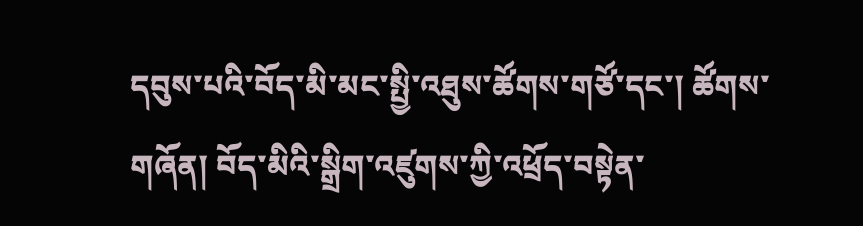དབུས་པའི་བོད་མི་མང་སྤྱི་འཐུས་ཚོགས་གཙོ་དང་། ཚོགས་གཞོན། བོད་མིའི་སྒྲིག་འཛུགས་ཀྱི་འཕྲོད་བསྟེན་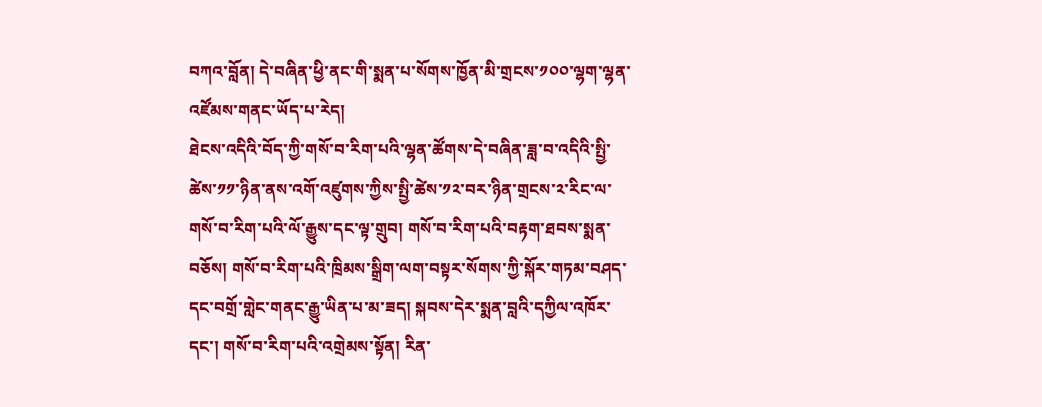བཀའ་བློན། དེ་བཞིན་ཕྱི་ནང་གི་སྨན་པ་སོགས་ཁྱོན་མི་གྲངས་༡༠༠་ལྷག་ལྷན་འཛོམས་གནང་ཡོད་པ་རེད།
ཐེངས་འདིའི་བོད་ཀྱི་གསོ་བ་རིག་པའི་ལྷན་ཚོགས་དེ་བཞིན་ཟླ་བ་འདིའི་སྤྱི་ཚེས་༡༡་ཉིན་ནས་འགོ་འཛུགས་ཀྱིས་སྤྱི་ཚེས་༡༢་བར་ཉིན་གྲངས་༢་རིང་ལ་གསོ་བ་རིག་པའི་ལོ་རྒྱུས་དང་ལྟ་གྲུབ། གསོ་བ་རིག་པའི་བརྟག་ཐབས་སྨན་བཅོས། གསོ་བ་རིག་པའི་ཁྲིམས་སྒྲིག་ལག་བསྟར་སོགས་ཀྱི་སྐོར་གཏམ་བཤད་དང་བགྲོ་གླེང་གནང་རྒྱུ་ཡིན་པ་མ་ཟད། སྐབས་དེར་སྨན་བླའི་དཀྱིལ་འཁོར་དང་། གསོ་བ་རིག་པའི་འགྲེམས་སྟོན། རིན་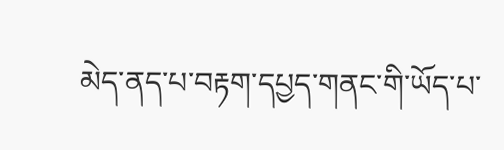མེད་ནད་པ་བརྟག་དཔྱད་གནང་གི་ཡོད་པ་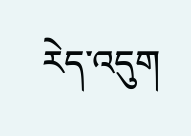རེད་འདུག